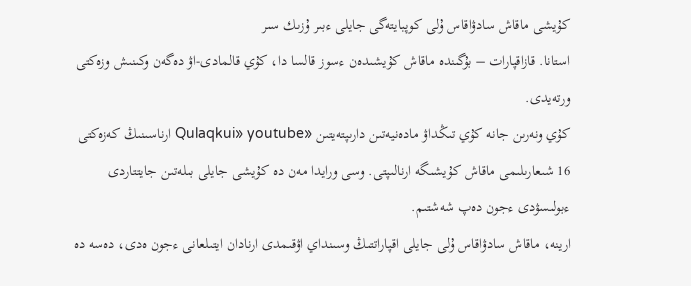كۇيشى ماقاش سادۋاقاس ۇلى كوپبايتەگى جايلى ءبىر ۇزىك سىر
استانا. قازاقپارات – بۇگىندە ماقاش كۇيشىدەن ءسوز قالسا دا، كۇي قالمادى-اۋ دەگەن وكىنىش وزەكتى ورتەيدى.
كۇي ونەرىن جانە كۇي تىڭداۋ مادەنيەتىن دارىپتەيتىن «Qulaqkui» youtube ارناسىنىڭ كەزەكتى 16 شىعارىلىمى ماقاش كۇيشىگە ارنالىپتى. وسى ورايدا مەن دە كۇيشى جايلى بىلەتىن جايتتاردى ءبولىسۋدى ءجون دەپ شەشتىم.
ارينە، ماقاش سادۋاقاس ۇلى جايلى اقپاراتتىڭ وسىنداي اۋقىمدى ارنادان ايتىلعانى ءجون ەدى، دەسە دە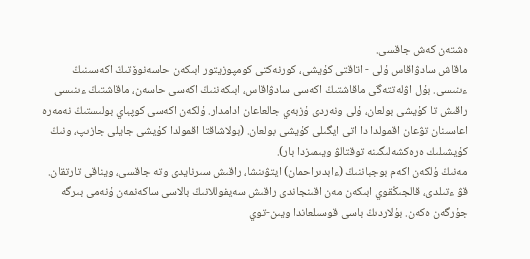ەشتەن كەش جاقسى.
ماقاش سادۋاقاس ۇلى - اتاقتى كۇيشى، كورنەكتى كومپوزيتور ابىكەن حاسەنوۆتىڭ اكەسىنىڭ ءىنىسى. بۇل اۋلەتتەگى ماقاشتىڭ اكەسى سادۋاقاس، ابىكەننىڭ اكەسى حاسەن، ماقاشتىڭ ءىنىسى راقىش تا كۇيشى بولعان، ۇلى ونەردى ۇزبەي جالعاعان ادامدار. ۇلكەن اكەسى كوپباي بولىستىڭ نەمەرە اعاسىنان تۋعان اقمولدا دا اتى ايگىلى كۇيشى بولعان. (بولاشاقتا اقمولدا كۇيشى جايلى جازىپ، ونىڭ كۇيشىلىك ەرەكشەلىگىنە توقتالۋ ويىمىزدا بار).
مەنىڭ ۇلكەن اكەم بوجباننىڭ (ءابدىراحمان) ايتۋىنشا، راقىش سىرنايدى وتە جاقسى، ويناقى تارتقان. قۋ ءتىلدى، قالجىڭقوي ابىكەن مەن اقىنجاندى راقىش سەيفوللانىڭ بالاسى ساكەنمەن ۇنەمى بىرگە جۇرگەن ەكەن. بۇلاردىڭ باسى قوسىلعاندا ويىن-توي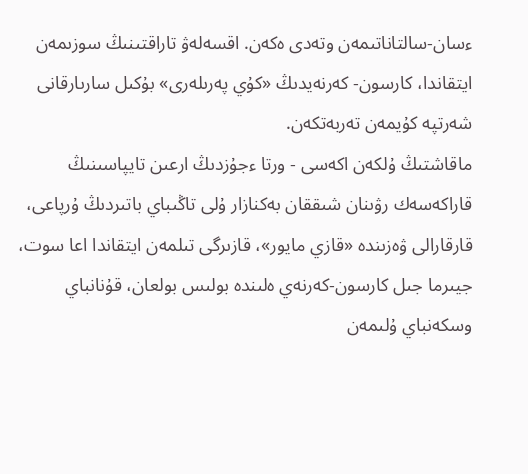ءسان-سالتاناتىمەن وتەدى ەكەن. اقسەلەۋ تاراقتىنىڭ سوزىمەن ايتقاندا، كارسون- كەرنەيدىڭ «كۇي پەرىلەرى» بۇكىل سارىارقانى شەرتپە كۇيمەن تەربەتكەن.
ماقاشتىڭ ۇلكەن اكەسى - ورتا ءجۇزدىڭ ارعىن تايپاسىنىڭ قاراكەسەك رۋىنان شىققان بەكنازار ۇلى تاڭىباي باتىردىڭ ۇرپاعى، قارقارالى ۋەزىندە «قازي مايور»، قازىرگى تىلمەن ايتقاندا اعا سوت، جيىرما جىل كارسون-كەرنەي ەلىندە بولىس بولعان، قۇنانباي وسكەنباي ۇلىمەن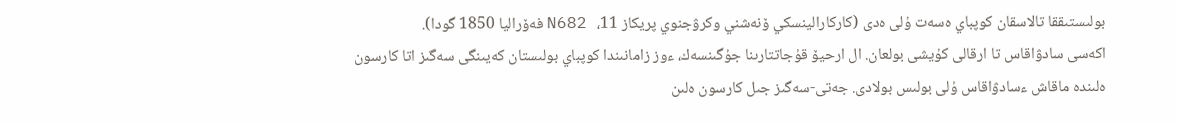بولىستىققا تالاسقان كوپباي ەسەت ۇلى ەدى (كاركارالينسكي ۆنەشني وكرۋجنوي پريكاز N682 ،11 فەۆراليا 1850 گودا).
اكەسى سادۋاقاس تا ارقالى كۇيشى بولعان. ال ارحيۆ قۇجاتتارىنا جۇگىنسەك، ءوز زامانىندا كوپباي بولىستان كەيىنگى سەگىز اتا كارسون ەلىندە ماقاش ءسادۋاقاس ۇلى بولىس بولادى. جەتى-سەگىز جىل كارسون ەلىن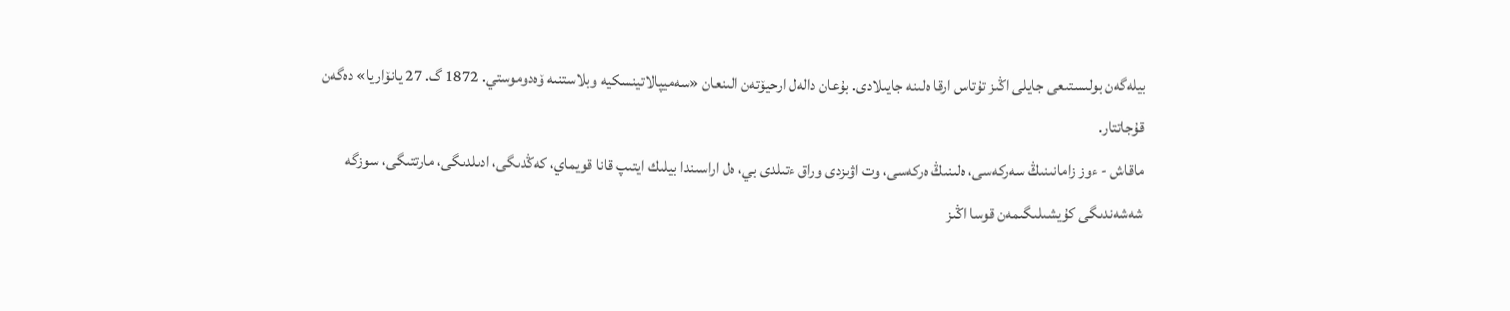بيلەگەن بولىستىعى جايلى اڭىز تۇتاس ارقا ەلىنە جايىلادى. بۇعان دالەل ارحيۆتەن الىنعان «سەميپالاتينسكيە وبلاستنىە ۆەدوموستي. 1872 گ. 27 يانۆاريا» دەگەن قۇجاتتار.
ماقاش - ءوز زامانىنىڭ سەركەسى، ەلىنىڭ ەركەسى، وت اۋىزدى وراق ءتىلدى بي، ەل اراسىندا بيلىك ايتىپ قانا قويماي، كەڭدىگى، ادىلدىگى، مارتتىگى، سوزگە شەشەندىگى كۇيشىلىگىمەن قوسا اڭىز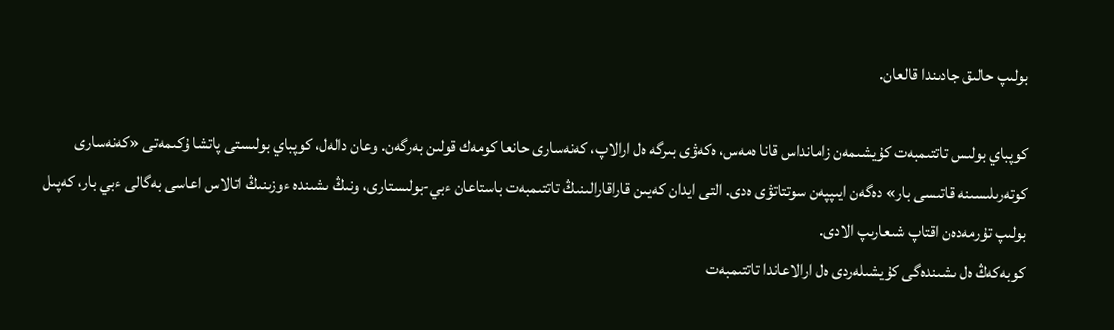بولىپ حالىق جادىندا قالعان.

كوپباي بولىس تاتتىمبەت كۇيشىمەن زامانداس قانا ەمەس، ەكەۋى بىرگە ەل ارالاپ، كەنەسارى حانعا كومەك قولىن بەرگەن. وعان دالەل، كوپباي بولىستى پاتشا ۇكىمەتى «كەنەسارى كوتەرىلىسىنە قاتىسى بار» دەگەن ايىپپەن سوتتاتۋى ەدى. التى ايدان كەيىن قاراقارالىنىڭ تاتتىمبەت باستاعان ءبي-بولىستارى، ونىڭ ىشىندە ءوزىنىڭ اتالاس اعاسى بەگالى ءبي بار، كەپىل بولىپ تۇرمەدەن اقتاپ شىعارىپ الادى.
كوبەكەڭ ەل ىشىندەگى كۇيشىلەردى ەل ارالاعاندا تاتتىمبەت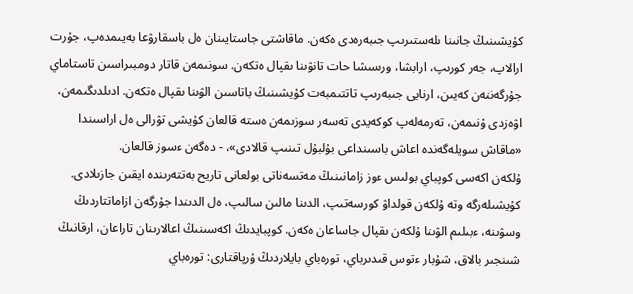كۇيشىنىڭ جانىنا ىلەستىرىپ جىبەرەدى ەكەن. ماقاشتى جاستايىنان ەل باسقارۋعا بەيىمدەپ، جۇرت ارالاپ، جەر كورىپ، ارابشا، ورىسشا حات تانۋىنا ىقپال ەتكەن. سونىمەن قاتار دومبىراسىن تاستاماي جۇرگەننەن كەيىن، ارنايى جىبەرىپ تاتتىمبەت كۇيشىنىڭ باتاسىن الۋىنا ىقپال ەتكەن. ادىلدىگىمەن، اۋەزدى ۇنىمەن، تەرمەلەپ كوكەيدى تەسەر سوزىمەن ەستە قالعان كۇيشى تۋرالى ەل اراسىندا «ماقاش سويلەگەندە اعاش باسىنداعى بۇلبۇل تىنىپ قالادى»، - دەگەن ءسوز قالعان.
ۇلكەن اكەسى كوپباي بولىس ءوز زامانىنىڭ مەتسەناتى بولعانى تاريح بەتتەرىندە ايقىن جازىلادى. كۇيشىلەرگە وتە ۇلكەن قولداۋ كورسەتىپ، الدىنا مالىن سالىپ، ەل الدىندا جۇرگەن ازاماتتاردىڭ وسۋىنە، ءبىلىم الۋىنا ۇلكەن ىقپال جاساعان ەكەن. كوپبايدىڭ اكەسىنىڭ اعالارىنان تاراعان، ارقانىڭ شىنجىر بالاق، شۇبار ءتوس قىدىرباي، تورەباي بايلاردىڭ ۇرپاقتارى: تورەباي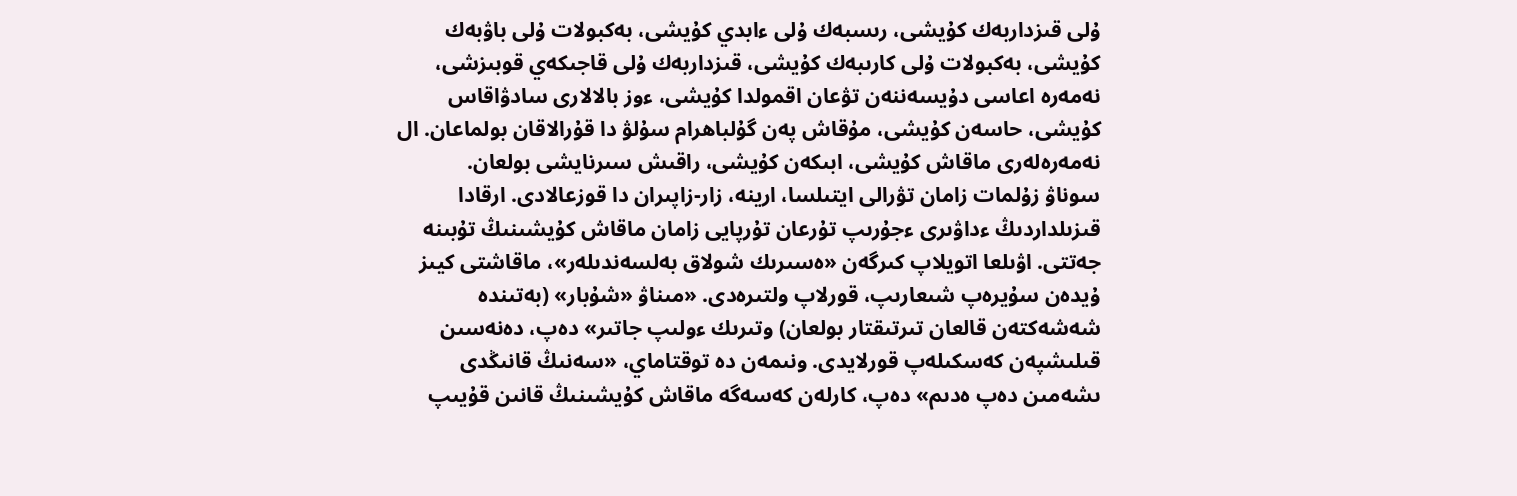ۇلى قىزداربەك كۇيشى، رىسبەك ۇلى ءابدي كۇيشى، بەكبولات ۇلى باۋبەك كۇيشى، بەكبولات ۇلى كارىبەك كۇيشى، قىزداربەك ۇلى قاجىكەي قوبىزشى، نەمەرە اعاسى دۇيسەننەن تۋعان اقمولدا كۇيشى، ءوز بالالارى سادۋاقاس كۇيشى، حاسەن كۇيشى، مۇقاش پەن گۇلباھرام سۇلۋ دا قۇرالاقان بولماعان. ال نەمەرەلەرى ماقاش كۇيشى، ابىكەن كۇيشى، راقىش سىرنايشى بولعان.
سوناۋ زۇلمات زامان تۋرالى ايتىلسا، ارينە، زار-زاپىران دا قوزعالادى. ارقادا قىزىلداردىڭ ءداۋىرى ءجۇرىپ تۇرعان تۇرپايى زامان ماقاش كۇيشىنىڭ تۇبىنە جەتتى. اۋىلعا اتويلاپ كىرگەن «ەسىرىك شولاق بەلسەندىلەر»، ماقاشتى كيىز ۇيدەن سۇيرەپ شىعارىپ، قورلاپ ولتىرەدى. «مىناۋ «شۇبار» (بەتىندە شەشەكتەن قالعان تىرتىقتار بولعان) وتىرىك ءولىپ جاتىر» دەپ، دەنەسىن قىلىشپەن كەسكىلەپ قورلايدى. ونىمەن دە توقتاماي، «سەنىڭ قانىڭدى ىشەمىن دەپ ەدىم» دەپ، كارلەن كەسەگە ماقاش كۇيشىنىڭ قانىن قۇيىپ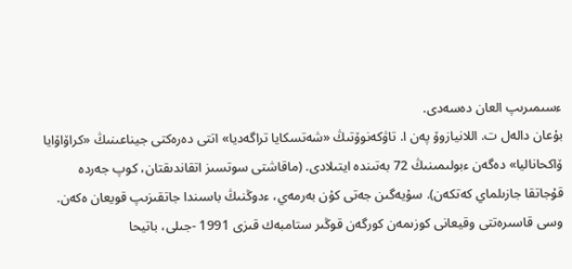ءسىمىرىپ العان دەسەدى.
بۇعان دالەل ت. اللانيازوۆ پەن ا. تاۋكەنوۆتىڭ «شەتسكايا تراگەديا» اتتى دەرەكتى جيناعىنىڭ «كراۆاۆايا ۆاكحاناليا» دەگەن ءبولىمىنىڭ 72 بەتىندە ايتىلادى. (ماقاشتى سوتسىز اتقاندىقتان، كوپ جەردە قۇجاتقا جازىلماي كەتكەن). سۇيەگىن جەتى كۇن بەرمەي، ءدوڭنىڭ باسىندا جاتقىزىپ قويعان ەكەن. وسى قاسىرەتتى وقيعانى كوزىمەن كورگەن قوڭىر ستامبەك قىزى 1991 -جىلى، باتيحا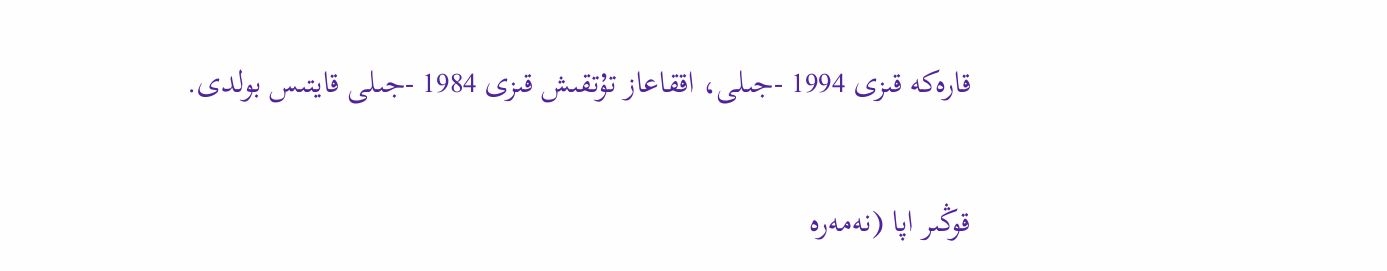قارەكە قىزى 1994 -جىلى، اققاعاز تۇتقىش قىزى 1984 -جىلى قايتىس بولدى.

قوڭىر اپا (نەمەرە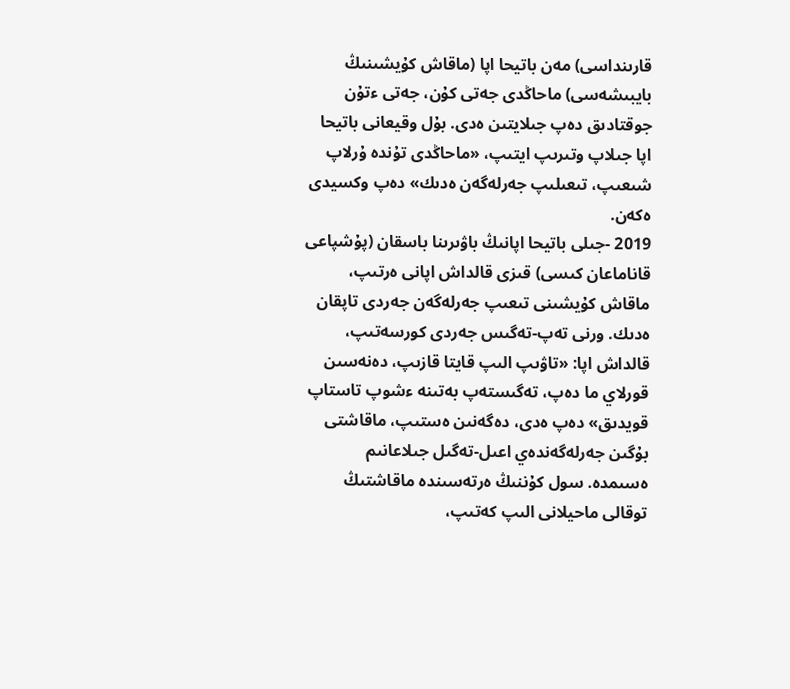قارىنداسى) مەن باتيحا اپا (ماقاش كۇيشىنىڭ بايبىشەسى) ماحاڭدى جەتى كۇن، جەتى ءتۇن جوقتادىق دەپ جىلايتىن ەدى. بۇل وقيعانى باتيحا اپا جىلاپ وتىرىپ ايتىپ، «ماحاڭدى تۇندە ۇرلاپ شىعىپ، تىعىلىپ جەرلەگەن ەدىك» دەپ وكسيدى ەكەن.
2019 -جىلى باتيحا اپانىڭ باۋىرىنا باسقان (پۇشپاعى قاناماعان كىسى) قىزى قالداش اپانى ەرتىپ، ماقاش كۇيشىنى تىعىپ جەرلەگەن جەردى تاپقان ەدىك. ورنى تەپ-تەگىس جەردى كورسەتىپ، قالداش اپا: «تاۋىپ الىپ قايتا قازىپ، دەنەسىن قورلاي ما دەپ، تەگىستەپ بەتىنە ءشوپ تاستاپ قويدىق» دەپ ەدى، دەگەنىن ەستىپ، ماقاشتى بۇگىن جەرلەگەندەي اعىل-تەگىل جىلاعانىم ەسىمدە. سول كۇننىڭ ەرتەسىندە ماقاشتىڭ توقالى ماحيلانى الىپ كەتىپ،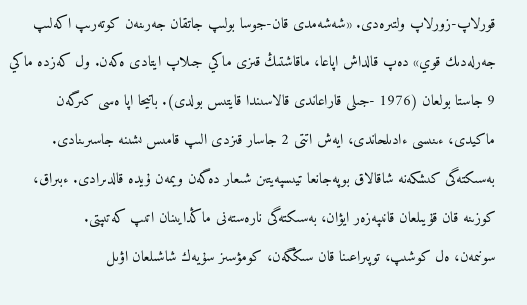قورلاپ-زورلاپ ولتىرەدى. «شەشەمدى قان-جوسا بولىپ جاتقان جەرىنەن كوتەرىپ اكەلىپ جەرلەدىك قوي» دەپ قالداش اپاعا، ماقاشتىڭ قىزى ماكي جىلاپ ايتادى ەكەن. ول كەزدە ماكي 9 جاستا بولعان (1976 -جىلى قاراعاندى قالاسىندا قايتىس بولدى). باتيحا اپا ەسى كىرگەن ماكيدى، ءىنىسى ءادىلحاندى، ايەش اتتى 2 جاسار قىزدى الىپ قامىس ىشىنە جاسىرىنادى. بەسىكتەگى كىشكەنە شاقالاق بوپەجانعا تيىسپەيتىن شىعار دەگەن ويمەن ۇيدە قالدىرادى. ءبىراق، كوزىنە قان قۇيىلعان قانىپەزەر ايۋان، بەسىكتەگى نارەستەنى ماڭدايىنان اتىپ كەتىپتى.
سونىمەن، ەل كوشىپ، توپىراعىنا قان سىڭگەن، كومۋسىز سۇيەك شاشىلعان اۋىل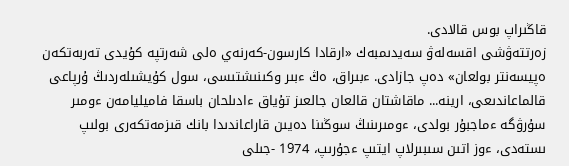قاڭىراپ بوس قالادى.
زەرتتەۋشى اقسەلەۋ سەيدىمبەك «ارقادا كارسون-كەرنەي ەلى شەرتپە كۇيدى تەربەتكەن ەپيسەنتر بولعان» دەپ جازادى. ءبىراق، ەڭ ءبىر وكىنىشتىسى، سول كۇيشىلەردىڭ ۇرپاعى قالماعاندىعى، ارينە... ماقاشتان قالعان جالعىز تۇياق ءادىلحان باسقا فاميليامەن ءومىر سۇرۋگە ءماجبۇر بولدى، ءومىرىنىڭ سوڭىنا دەيىن قاراعاندىدا بانك قىزمەتكەرى بولىپ ىستەدى، ءوز اتىن سىبىرلاپ ايتىپ ءجۇرىپ، 1974 -جىلى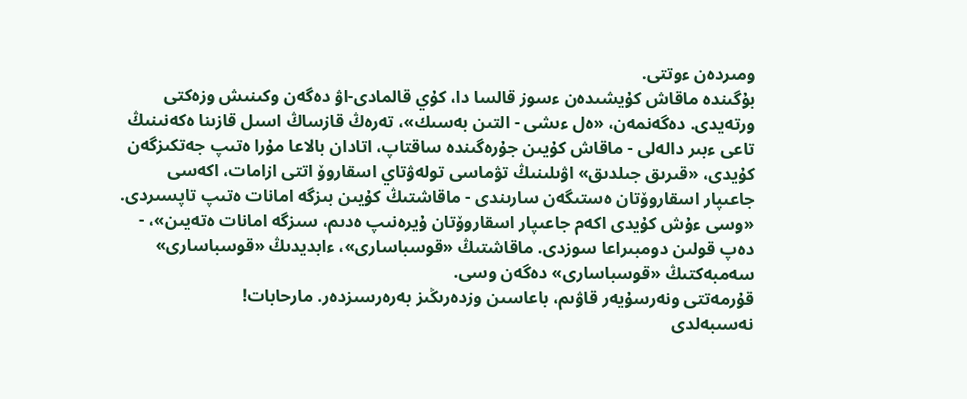ومىردەن ءوتتى.
بۇگىندە ماقاش كۇيشىدەن ءسوز قالسا دا، كۇي قالمادى-اۋ دەگەن وكىنىش وزەكتى ورتەيدى. دەگەنمەن، «ەل ءىشى - التىن بەسىك»، تەرەڭ قازساڭ اسىل قازىنا ەكەنىنىڭ تاعى ءبىر دالەلى - ماقاش كۇيىن جۇرەگىندە ساقتاپ، اتادان بالاعا مۇرا ەتىپ جەتكىزگەن كۇيدى، «قىرىق جىلدىق» اۋىلىنىڭ تۋماسى تولەۋتاي اسقاروۆ اتتى ازامات، اكەسى جاعىپار اسقاروۆتان ەستىگەن سارىندى - ماقاشتىڭ كۇيىن بىزگە امانات ەتىپ تاپسىردى.
«وسى ءۇش كۇيدى اكەم جاعىپار اسقاروۆتان ۇيرەنىپ ەدىم، سىزگە امانات ەتەيىن»، - دەپ قولىن دومبىراعا سوزدى. ماقاشتىڭ «قوسباسارى»، ءابديدىڭ «قوسباسارى» سەمبەكتىڭ «قوسباسارى» دەگەن وسى.
قۇرمەتتى ونەرسۇيەر قاۋىم، باعاسىن وزدەرىڭىز بەرەرسىزدەر. مارحابات!
نەسىبەلدى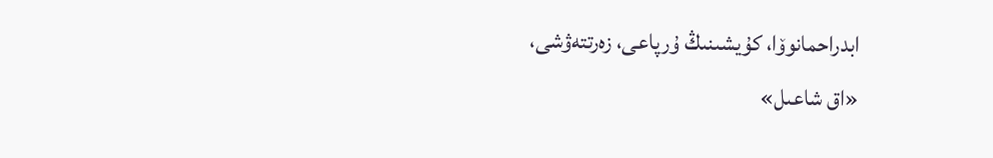ابدراحمانوۆا، كۇيشىنىڭ ۇرپاعى، زەرتتەۋشى،
«اق شاعىل»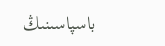باسپاسىنىڭ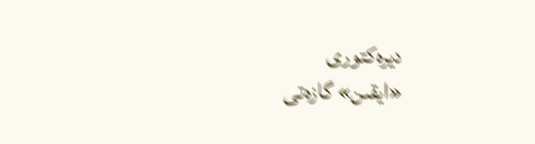ديرەكتورى
«ايقىن» گازەتى